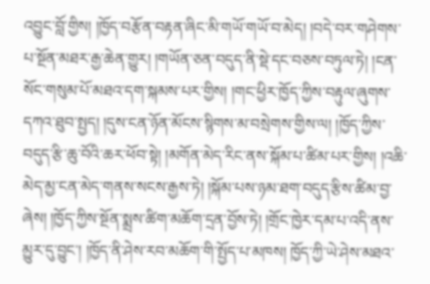འབྱུང་བློ་གྱིས། །ཁྱོད་བརྩོན་བརྟན་ཞིང་མི་གཡོ་གཡོ་བ་མེད། །བདེ་བར་གཤེགས་པ་སྔོན་མཐར་རྒྱ་ཆེན་གྱུར། །གཡོན་ཅན་བདུད་ནི་སྡེ་དང་བཅས་བཏུལ་ཏེ། །ངན་སོང་གསུམ་པོ་མཐའ་དག་སྐམས་པར་གྱིས། །གང་ཕྱིར་ཁྱོད་ཀྱིས་བརྟུལ་ཞུགས་དཀའ་ཐུབ་སྤྱད། །དུས་ངན་ཉོན་མོངས་སྙིགས་མ་བསྲེགས་གྱིས་ལ། །ཁྱོད་ཀྱིས་བདུད་རྩི་ཆུ་བོའི་ཆར་ཕོབ་སྟེ། །མགོན་མེད་རིང་ནས་སྐོམ་པ་ཚིམ་པར་གྱིས། །འཆི་མེད་མྱ་ངན་མེད་གནས་སངས་རྒྱས་ཏེ། །སྐོམ་པས་ཉམ་ཐག་བདུད་རྩིས་ཚིམ་བྱ་ཞེས། །ཁྱོད་ཀྱིས་སྔོན་སྨྲས་ཚིག་མཆོག་དྲན་བྱོས་ཏེ། །གྲོང་ཁྱེར་དམ་པ་འདི་ནས་མྱུར་དུ་བྱུང་། །ཁྱོད་ནི་ཤེས་རབ་མཆོག་གི་སྤྱོད་པ་མཁས། ཁྱོད་ཀྱི་ཡེ་ཤེས་མཐའ་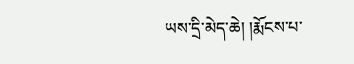ཡས་དྲི་མེད་ཆེ། །རྨོངས་པ་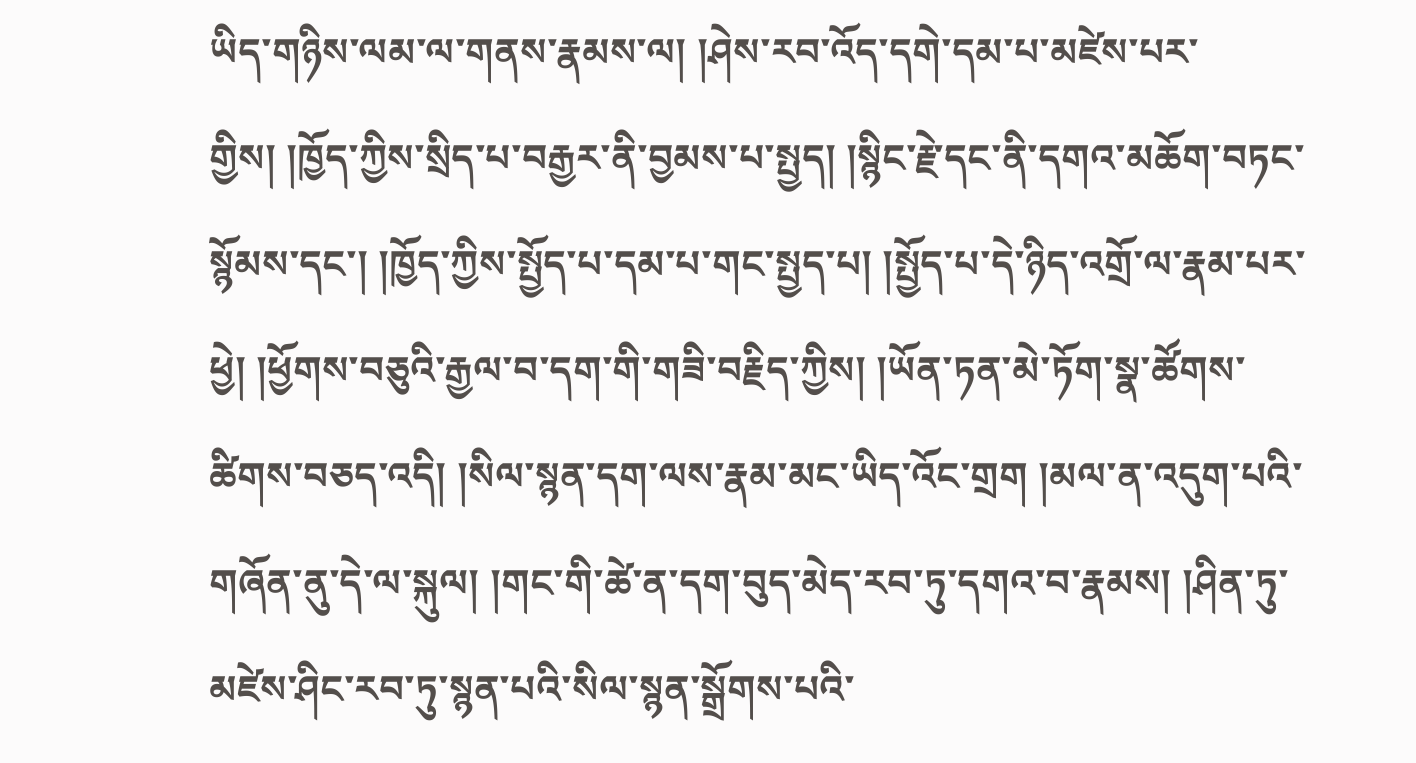ཡིད་གཉིས་ལམ་ལ་གནས་རྣམས་ལ། །ཤེས་རབ་འོད་དགེ་དམ་པ་མཛེས་པར་གྱིས། །ཁྱོད་ཀྱིས་སྲིད་པ་བརྒྱར་ནི་བྱམས་པ་སྤྱད། །སྙིང་རྗེ་དང་ནི་དགའ་མཆོག་བཏང་སྙོམས་དང་། །ཁྱོད་ཀྱིས་སྤྱོད་པ་དམ་པ་གང་སྤྱད་པ། །སྤྱོད་པ་དེ་ཉིད་འགྲོ་ལ་རྣམ་པར་ཕྱེ། །ཕྱོགས་བཅུའི་རྒྱལ་བ་དག་གི་གཟི་བརྗིད་ཀྱིས། །ཡོན་ཏན་མེ་ཏོག་སྣ་ཚོགས་ཚིགས་བཅད་འདི། །སིལ་སྙན་དག་ལས་རྣམ་མང་ཡིད་འོང་གྲག །མལ་ན་འདུག་པའི་གཞོན་ནུ་དེ་ལ་སྐུལ། །གང་གི་ཚེ་ན་དག་བུད་མེད་རབ་ཏུ་དགའ་བ་རྣམས། །ཤིན་ཏུ་མཛེས་ཤིང་རབ་ཏུ་སྙན་པའི་སིལ་སྙན་སྒྲོགས་པའི་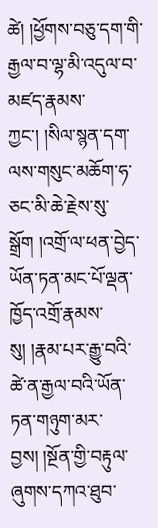ཚེ། །ཕྱོགས་བཅུ་དག་གི་རྒྱལ་བ་ལྷ་མི་འདུལ་བ་མཛད་རྣམས་ཀྱང་། །སིལ་སྙན་དག་ལས་གསུང་མཆོག་ཧ་ཅང་མི་ཆེ་རྗེས་སུ་སྒྲོག །འགྲོ་ལ་ཕན་བྱེད་ཡོན་ཏན་མང་པོ་ལྡན་ཁྱོད་འགྲོ་རྣམས་སུ། །རྣམ་པར་རྒྱུ་བའི་ཚེ་ན་རྒྱལ་བའི་ཡོན་ཏན་གཉུག་མར་བྱས། །སྔོན་གྱི་བརྟུལ་ཞུགས་དཀའ་ཐུབ་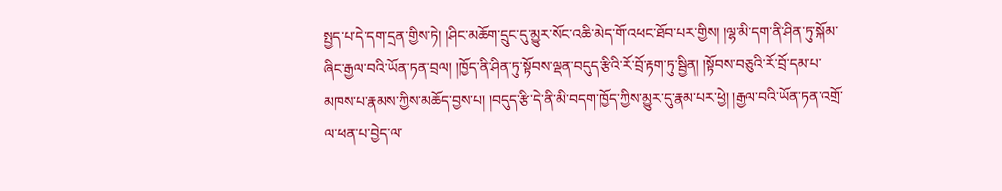སྤྱད་པ་དེ་དག་དྲན་གྱིས་ཏེ། །ཤིང་མཆོག་དྲུང་དུ་མྱུར་སོང་འཆི་མེད་གོ་འཕང་ཐོབ་པར་གྱིས། །ལྷ་མི་དག་ནི་ཤིན་ཏུ་སྐོམ་ཞིང་རྒྱལ་བའི་ཡོན་ཏན་བྲལ། །ཁྱོད་ནི་ཤིན་ཏུ་སྟོབས་ལྡན་བདུད་རྩིའི་རོ་བྲོ་རྟག་ཏུ་སྦྱིན། །སྟོབས་བཅུའི་རོ་བྲོ་དམ་པ་མཁས་པ་རྣམས་ཀྱིས་མཆོད་བྱས་པ། །བདུད་རྩི་དེ་ནི་མི་བདག་ཁྱོད་ཀྱིས་མྱུར་དུ་རྣམ་པར་ཕྱེ། །རྒྱལ་བའི་ཡོན་ཏན་འགྲོ་ལ་ཕན་པ་བྱེད་ལ་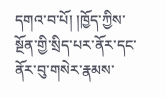དགའ་བ་པོ། །ཁྱོད་ཀྱིས་སྔོན་གྱི་སྲིད་པར་ནོར་དང་ནོར་བུ་གསེར་རྣམས་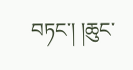བཏང་། །ཆུང་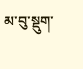མ་བུ་སྡུག་